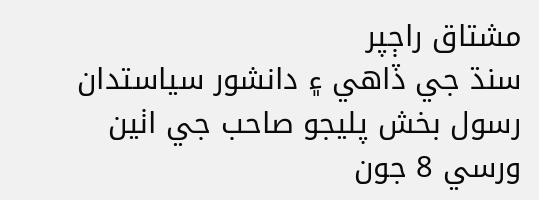مشتاق راڄپر
سنڌ جي ڏاھي ۽ دانشور سياستدان رسول بخش پليجو صاحب جي اٺين ورسي 8 جون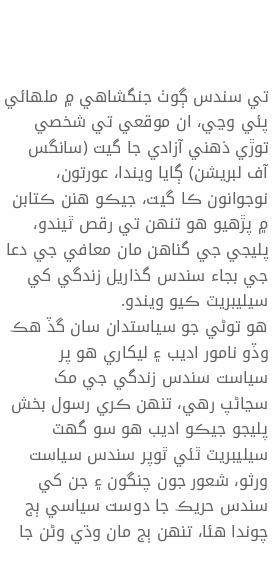تي سندس ڳوٺ جنگشاھي ۾ ملھائي پئي وڃي، ان موقعي تي شخصي توڙي ذھني آزادي جا گيت (سانگس آف لبريشن) ڳايا ويندا، عورتون، نوجوانون ڪا گيت، جيڪو ھنن ڪتابن ۾ پڙھيو ھو تنھن تي رقص ٿيندو، پليجي جي گناھن مان معافي جي دعا جي بجاء سندس گذاريل زندگي کي سيليبريٽ ڪيو ويندو.
ھو توڻي جو سياستدان سان گڏ ھڪ وڏو نامور اديب ۽ ليکاري ھو پر سياست سندس زندگي جي مک سڃاڻپ رھي، تنھن ڪري رسول بخش پليجو جيڪو اديب ھو سو گھٽ سيليبريٽ ٿئي ٿوپر سندس سياست ورثو، شعور جون چنگون ۽ جن کي سندس حريڪ جا دوست سياسي ٻج چوندا ھئا، تنھن ٻج مان وڌي وڻن جا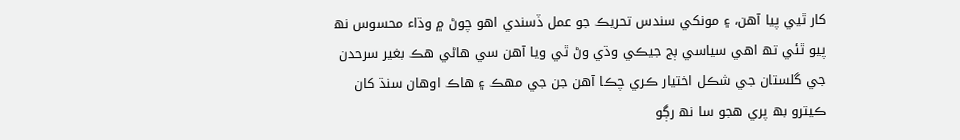کار ٿيي پيا آھن، ۽ مونکي سندس تحريڪ جو عمل ڏسندي اھو چوڻ ۾ وڌاء محسوس نھ پيو ٿئي تھ اھي سياسي ٻج جيڪي وڌي وڻ ٿي ويا آھن سي ھاڻي ھڪ بغير سرحدن جي گلستان جي شڪل اختيار ڪري چڪا آھن جن جي مھڪ ۽ ھاڪ اوھان سنڌ کان ڪيترو بھ پري ھجو سا نھ رڳو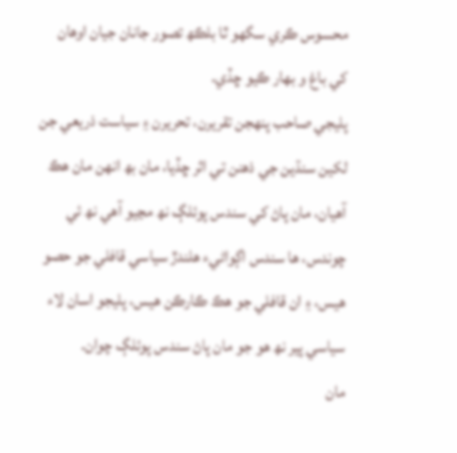محسوس ڪري سگھو ٿا بلڪھ تصور جانان جيان اوھان کي باغ و بھار ڪيو ڇڏي.
پليجي صاحب پنھجن تقريرن، تحريرن ۽ سياست ذريعي جن لکين سنڌين جي ذھنن تي اثر ڇڏيا، مان بھ انھن مان ھڪ آھيان، مان پاڻ کي سندس پوئلڳ نھ مڃيو آھي نھ ئي چوندس، ھا سندس اڳواڻيء ھلندڙ سياسي قافلي جو حصو ھيس، ۽ ان قافلي جو ھڪ ڪارڪن ھيس، پليجو اسان لاء سياسي پير نھ ھو جو مان پاڻ سندس پوئلڳ چوان.
مان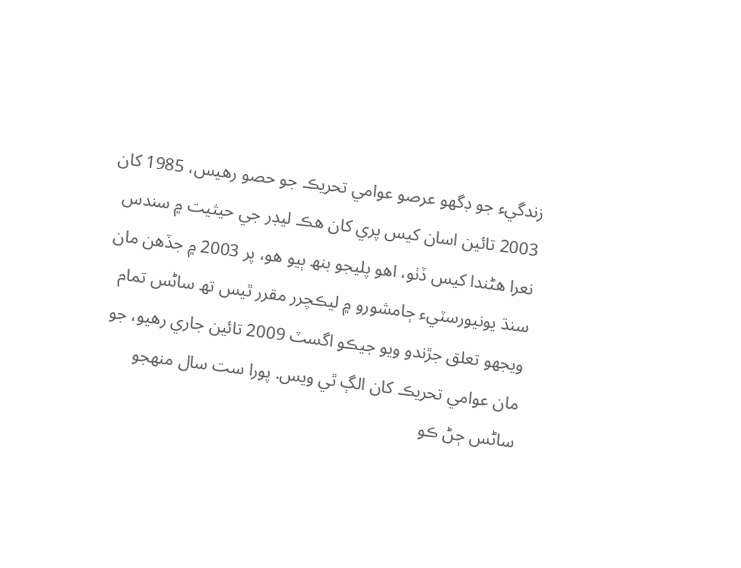زندگيء جو ڊگھو عرصو عوامي تحريڪ جو حصو رھيس، 1985 کان 2003 تائين اسان کيس پري کان ھڪ ليڊر جي حيثيت ۾ سندس نعرا ھڻندا کيس ڏٺو، اھو پليجو بنھ ٻيو ھو، پر 2003 ۾ جڏھن مان سنڌ يونيورسٽيء ڄامشورو ۾ ليڪچرر مقرر ٿيس تھ ساڻس تمام ويجھو تعلق جڙندو ويو جيڪو اگسٽ 2009 تائين جاري رھيو، جو مان عوامي تحريڪ کان الڳ ٿي ويس. پورا ست سال منھجو ساڻس ڄڻ ڪو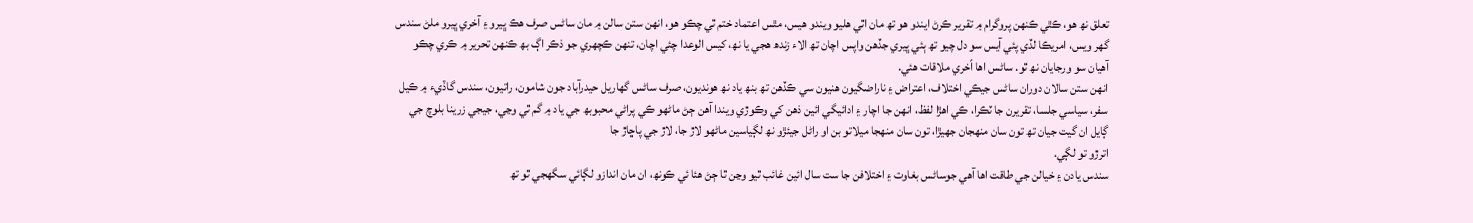تعلق نھ ھو، ڪٿي ڪنھن پروگرام ۾ تقرير ڪرڻ ايندو ھو تھ مان اٿي ھليو ويندو ھيس، مٿس اعتماد ختم ٿي چڪو ھو، انھن ستن سالن ۾ مان ساڻس صرف ھڪ ڀيرو ۽ آخري ڀيرو ملڻ سندس گھر ويس، امريڪا لڏي پئي آيس سو دل چيو تھ ٻئي ڀيري جڏھن واپس اچان تھ الاء زندھ ھجي يا نھ، کيس الوعدا چئي اچان، تنھن ڪچھري جو ذڪر اڳ بھ ڪنھن تحرير ۾ ڪري چڪو آھيان سو ورجايان نھ ٿو. ساڻس اھا اّخري ملاقات ھئي.
انھن ستن سالان دوران ساڻس جيڪي اختلاف، اعتراض ۽ ناراضگيون ھنيون سي ڪڏھن تھ بنھ ياد نھ ھونديون، صرف ساڻس گھاريل حيدرآباد جون شامون، راتيون، سندس گاڏيء ۾ ڪيل سفر، سياسي جلسا، تقريرن جا ٽڪرا، ڪي اھڙا لفظ، انھن جا اچار ۽ ادائيگي ائين ذھن کي وڪوڙي ويندا آھن ڄڻ ماڻھو ڪي پراڻي محبوبھ جي ياد ۾ گم ٿي وڃي، جيجي زرينا بلوچ جي ڳايل ان گيت جيان تھ تون سان منھجان جھيڙا، تون سان منھجا ميلاتو بن او راڻل جيئڙو نھ لڳياسين ماڻھو لاڙ جا، لاڙ جي پاڇاڙ جا
اترڙو تو لڳي.
سندس يادن ۽ خيالن جي طاقت اھا آھي جوساڻس بغاوت ۽ اختلافن جا ست سال ائين غائب ٿيو وڃن ٿا ڄڻ ھئا ئي ڪونھ، ان مان اندازو لڳائي سگھجي ٿو تھ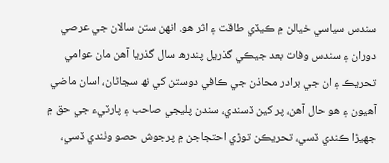سندس سياسي خيالن ۾ ڪيڏي طاقت ۽ اثر ھو. انھن ستن سالان جي عرصي دوران ۽ سندس وفات بعد جيڪي گذريل پندرھ سال گذريا آھن مان عوامي تحريڪ ۽ ان جي برادر محاذن جي ڪافي دوستن کي نھ سڃاڻان، اسان ماضي آھيون ۽ ھو حال آھن، پر کين ڏسندي، سندن پليجي صاحب ۽ پارٽيء جي حق ۾ جھيڙا ڪندي ڏسي، تحريڪن توڙي احتجاجن ۾ پرجوش حصو وٺندي ڏسي،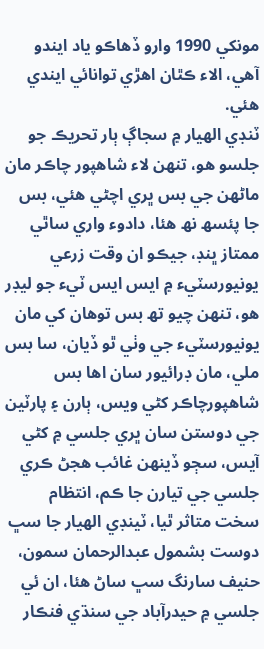مونکي 1990 وارو ڏھاڪو ياد ايندو آھي، الاء ڪٿان اھڙي توانائي ايندي ھئي.
ٽنڊي الھيار ۾ سجاڳ ٻار تحريڪ جو جلسو ھو، تنھن لاء شاھپور چاڪر مان ماڻھن جي بس ڀري اچڻي ھئي، بس جا پئسھ نھ ھئا، دادوء واري ساٿي ممتاز ڀنڊ، جيڪو ان وقت زرعي يونيورسٽيء ۾ ايس ايس ٽيء جو ليڊر ھو، تنھن چيو تھ بس توھان کي مان يونيورسٽيء جي وٺي ٿو ڏيان، سا بس ملي، مان ڊرائيور سان اھا بس شاھپورچاڪر کڻي ويس، ٻارن ۽ پارٽين جي دوستن سان ڀري جلسي ۾ کڻي آيس، سڄو ڏينھن غائب ھجڻ ڪري جلسي جي تيارن جا ڪم، انتظام سخت متاثر ٿيا، ٽينڊي الھيار جا سڀ دوست بشمول عبدالرحمان سمون، حنيف سارنگ سڀ ساڻ ھئا، ان ئي جلسي ۾ حيدرآباد جي سنڌي فنڪار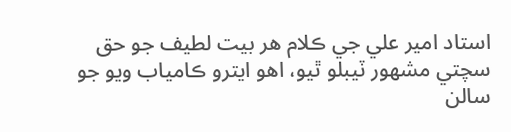استاد امير علي جي ڪلام ھر بيت لطيف جو حق سچتي مشھور ٽيبلو ٿيو، اھو ايترو ڪامياب ويو جو سالن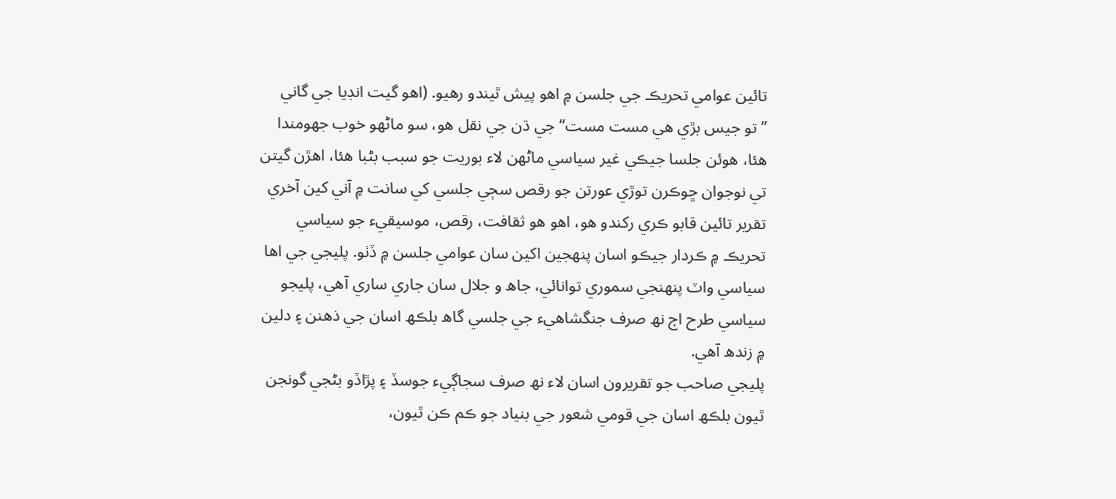تائين عوامي تحريڪ جي جلسن ۾ اھو پيش ٿيندو رھيو. (اھو گيت انڊيا جي گاني ”تو جيس بڙي ھي مست مست“ جي ڌن جي نقل ھو، سو ماڻھو خوب جھومندا ھئا، ھوئن جلسا جيڪي غير سياسي ماڻھن لاء بوريت جو سبب بڻبا ھئا، اھڙن گيتن تي نوجوان ڇوڪرن توڙي عورتن جو رقص سڄي جلسي کي سانت ۾ آني کين آخري تقرير تائين قابو ڪري رکندو ھو، اھو ھو ثقافت، رقص، موسيقيء جو سياسي تحريڪ ۾ ڪردار جيڪو اسان پنھجين اکين سان عوامي جلسن ۾ ڏٺو. پليجي جي اھا سياسي واٽ پنھنجي سموري توانائي، جاھ و جلال سان جاري ساري آھي، پليجو سياسي طرح اڄ نھ صرف جنگشاھيء جي جلسي گاھ بلڪھ اسان جي ذھنن ۽ دلين ۾ زندھ آھي.
پليجي صاحب جو تقريرون اسان لاء نھ صرف سجاڳيء جوسڏ ۽ پڙاڏو بڻجي گونجن ٿيون بلڪھ اسان جي قومي شعور جي بنياد جو ڪم ڪن ٿيون،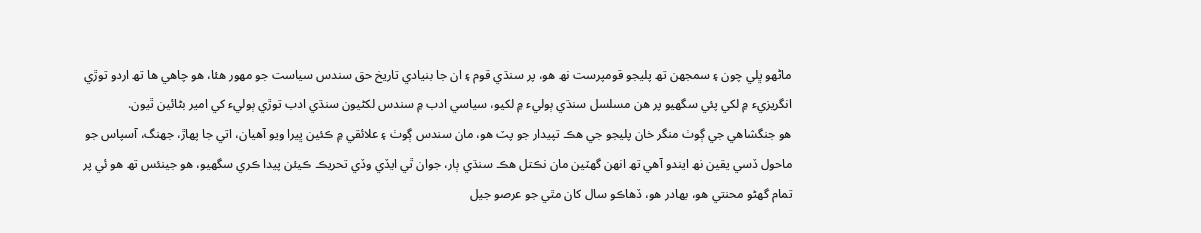ماڻھو ڀلي چون ۽ سمجھن تھ پليجو قومپرست نھ ھو، پر سنڌي قوم ۽ ان جا بنيادي تاريخ حق سندس سياست جو مھور ھئا، ھو چاھي ھا تھ اردو توڙي انگريزيء ۾ لکي پئي سگھيو پر ھن مسلسل سنڌي ٻوليء ۾ لکيو، سياسي ادب ۾ سندس لکڻيون سنڌي ادب توڙي ٻوليء کي امير بڻائين ٿيون.
ھو جنگشاھي جي ڳوٺ منگر خان پليجو جي ھڪ تپيدار جو پٽ ھو، مان سندس ڳوٺ ۽ علائقي ۾ ڪئين ڀيرا ويو آھيان، اتي جا پھاڙ، جھنگ، آسپاس جو ماحول ڏسي يقين نھ ايندو آھي تھ انھن گھٽين مان نڪتل ھڪ سنڌي ٻار، جوان ٿي ايڏي وڏي تحريڪ ڪيئن پيدا ڪري سگھيو، ھو جينئس تھ ھو ئي پر تمام گھڻو محنتي ھو، بھادر ھو، ڏھاڪو سال کان مٿي جو عرصو جيل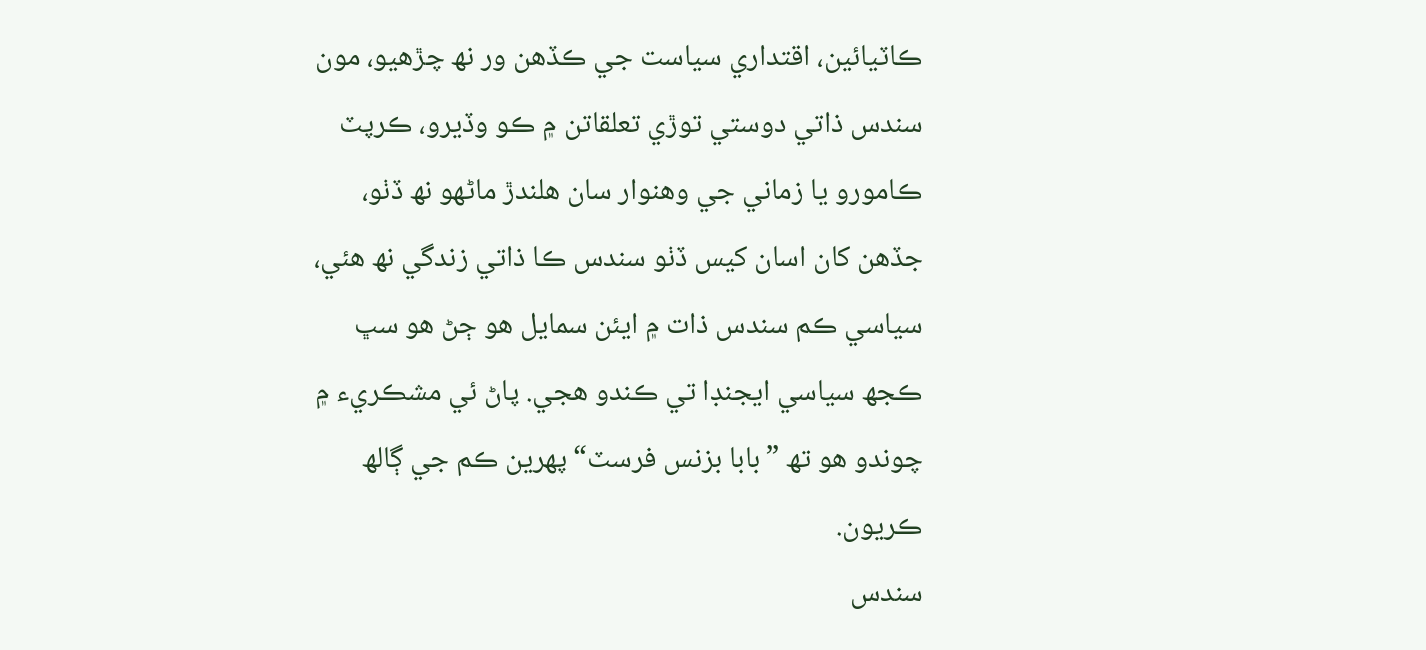ڪاٽيائين، اقتداري سياست جي ڪڏھن ور نھ چڙھيو، مون سندس ذاتي دوستي توڙي تعلقاتن ۾ ڪو وڏيرو، ڪرپٽ ڪامورو يا زماني جي وھنوار سان ھلندڙ ماڻھو نھ ڏٺو، جڏھن کان اسان کيس ڏٺو سندس ڪا ذاتي زندگي نھ ھئي، سياسي ڪم سندس ذات ۾ ايئن سمايل ھو ڄڻ ھو سڀ ڪجھ سياسي ايجنڊا تي ڪندو ھجي. پاڻ ئي مشڪريء ۾ چوندو ھو تھ ”بابا بزنس فرسٽ“ پھرين ڪم جي ڳالھ ڪريون.
سندس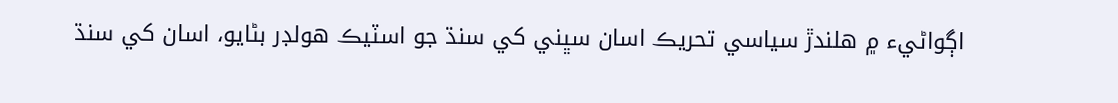اڳواڻيء ۾ ھلندڙ سياسي تحريڪ اسان سڀني کي سنڌ جو اسٽيڪ ھولڊر بڻايو، اسان کي سنڌ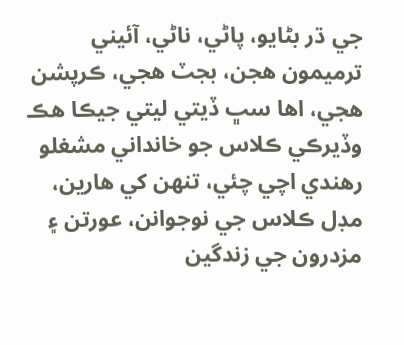جي ڌر بڻايو، پاڻي، ناڻي، آئيني ترميمون ھجن، بجٽ ھجي، ڪرپشن ھجي، اھا سڀ ڏيتي ليتي جيڪا ھڪ وڏيرڪي ڪلاس جو خانداني مشغلو رھندي اچي چئي، تنھن کي ھارين، مڊل ڪلاس جي نوجوانن، عورتن ۽ مزدرون جي زندگين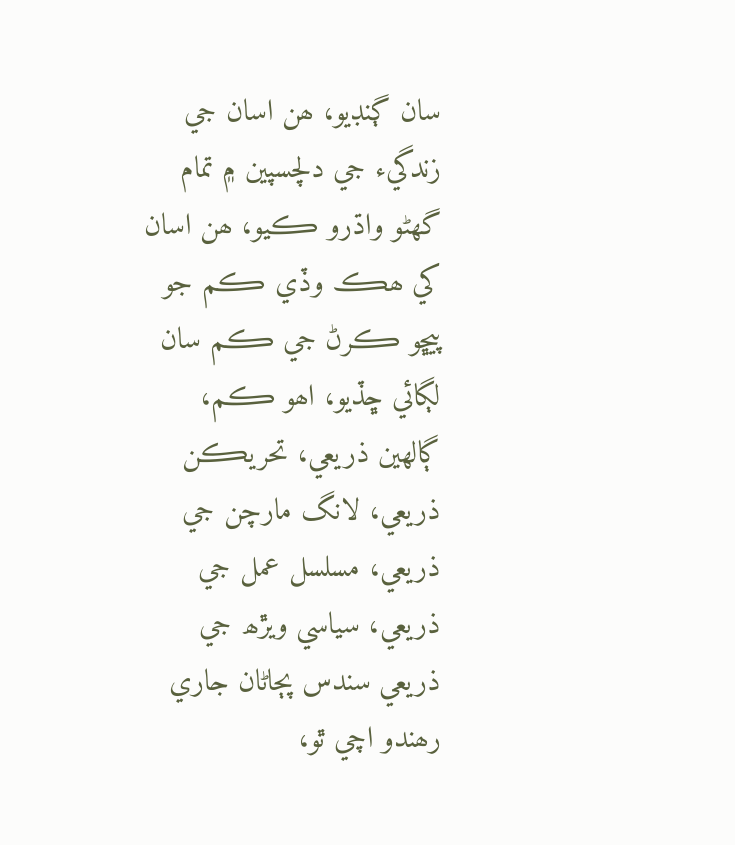سان ڳنڊيو، ھن اسان جي زندگيء جي دلچسپين ۾ تمام گھڻو واڌرو ڪيو، ھن اسان کي ھڪ وڏي ڪم جو پيڇو ڪرڻ جي ڪم سان لڳائي ڇڏيو، اھو ڪم، ڳالھين ذريعي، تحريڪن ذريعي، لانگ مارچن جي ذريعي، مسلسل عمل جي ذريعي، سياسي ويڙھ جي ذريعي سندس پڄاڻان جاري رھندو اچي ٿو،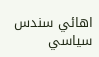اھائي سندس سياسي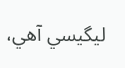ليگيسي آھي،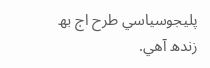پليجوسياسي طرح اڄ بھ زندھ آھي.